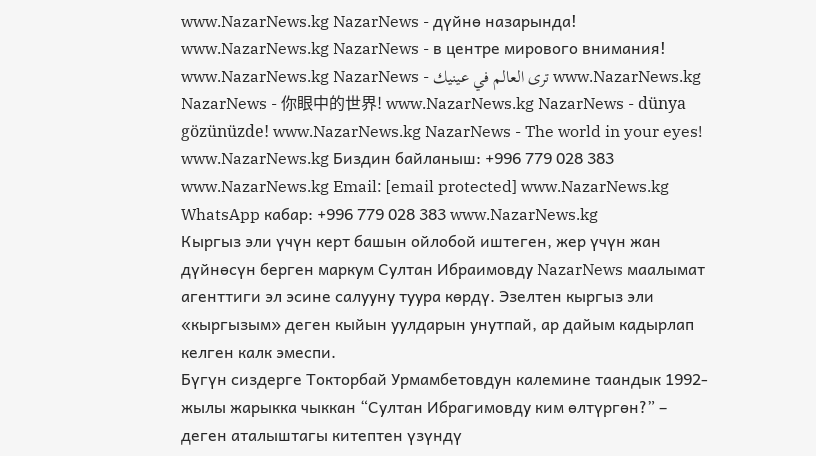www.NazarNews.kg NazarNews - дүйнө назарында! www.NazarNews.kg NazarNews - в центре мирового внимания! www.NazarNews.kg NazarNews - ترى العالم في عينيك www.NazarNews.kg NazarNews - 你眼中的世界! www.NazarNews.kg NazarNews - dünya gözünüzde! www.NazarNews.kg NazarNews - The world in your eyes! www.NazarNews.kg Биздин байланыш: +996 779 028 383 www.NazarNews.kg Email: [email protected] www.NazarNews.kg WhatsApp кабар: +996 779 028 383 www.NazarNews.kg
Кыргыз эли үчүн керт башын ойлобой иштеген, жер үчүн жан дүйнөсүн берген маркум Султан Ибраимовду NazarNews маалымат агенттиги эл эсине салууну туура көрдү. Эзелтен кыргыз эли «кыргызым» деген кыйын уулдарын унутпай, ар дайым кадырлап келген калк эмеспи.
Бүгүн сиздерге Токторбай Урмамбетовдун калемине таандык 1992-жылы жарыкка чыккан “Султан Ибрагимовду ким өлтүргөн?” – деген аталыштагы китептен үзүндү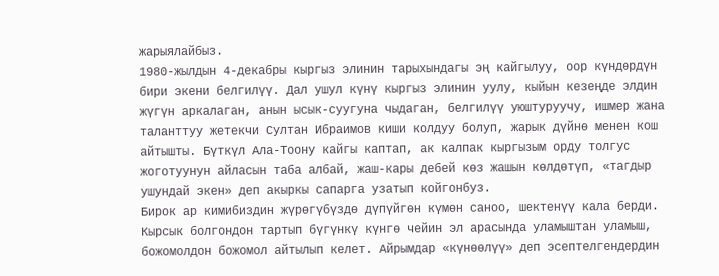жарыялайбыз.
1980-жылдын 4-декабры кыргыз элинин тарыхындагы эң кайгылуу, оор күндөрдүн бири экени белгилүү. Дал ушул күнү кыргыз элинин уулу, кыйын кезеңде элдин жүгүн аркалаган, анын ысык-суугуна чыдаган, белгилүү уюштуруучу, ишмер жана таланттуу жетекчи Султан Ибраимов киши колдуу болуп, жарык дүйнө менен кош айтышты. Бүткүл Ала-Тоону кайгы каптап, ак калпак кыргызым орду толгус жоготуунун айласын таба албай, жаш-кары дебей көз жашын көлдөтүп, «тагдыр ушундай экен» деп акыркы сапарга узатып койгонбуз.
Бирок ар кимибиздин жүрөгүбүздө дүпүйгөн күмөн саноо, шектенүү кала берди. Кырсык болгондон тартып бүгүнкү күнгө чейин эл арасында уламыштан уламыш, божомолдон божомол айтылып келет. Айрымдар «күнөөлүү» деп эсептелгендердин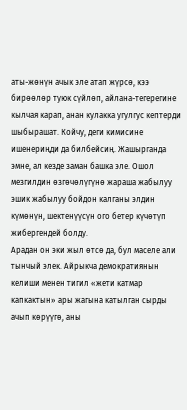аты-жөнүн ачык эле атап жүрсө, кээ бирөөлөр туюк сүйлөп, айлана-тегерегине кылчая карап, анан кулакка угулгус кептерди шыбырашат. Койчу, деги кимисине ишенериңди да билбейсиң. Жашырганда эмне, ал кезде заман башка эле. Ошол мезгилдин өзгөчөлүгүнө жараша жабылуу эшик жабылуу бойдон калганы элдин күмөнүн, шектенүүсүн ого бетер күчөтүп жибергендей болду.
Арадан он эки жыл өтсө да, бул маселе али тынчый элек. Айрыкча демократиянын келиши менен тигил «жети катмар капкактын» ары жагына катылган сырды ачып көрүүгө, аны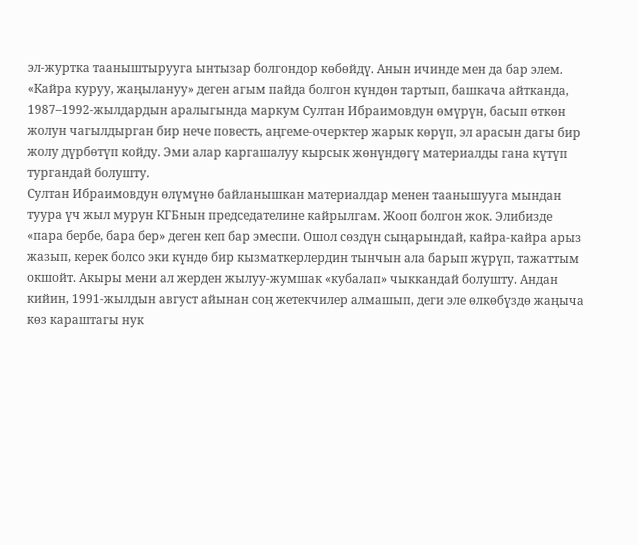эл-журтка тааныштырууга ынтызар болгондор көбөйдү. Анын ичинде мен да бар элем.
«Кайра куруу, жаңылануу» деген агым пайда болгон күндөн тартып, башкача айтканда, 1987–1992-жылдардын аралыгында маркум Султан Ибраимовдун өмүрүн, басып өткөн жолун чагылдырган бир нече повесть, аңгеме-очерктер жарык көрүп, эл арасын дагы бир жолу дүрбөтүп койду. Эми алар каргашалуу кырсык жөнүндөгү материалды гана күтүп тургандай болушту.
Султан Ибраимовдун өлүмүнө байланышкан материалдар менен таанышууга мындан туура үч жыл мурун КГБнын председателине кайрылгам. Жооп болгон жок. Элибизде «пара бербе, бара бер» деген кеп бар эмеспи. Ошол сөздүн сыңарындай, кайра-кайра арыз жазып, керек болсо эки күндө бир кызматкерлердин тынчын ала барып жүрүп, тажаттым окшойт. Акыры мени ал жерден жылуу-жумшак «кубалап» чыккандай болушту. Андан кийин, 1991-жылдын август айынан соң жетекчилер алмашып, деги эле өлкөбүздө жаңыча көз караштагы нук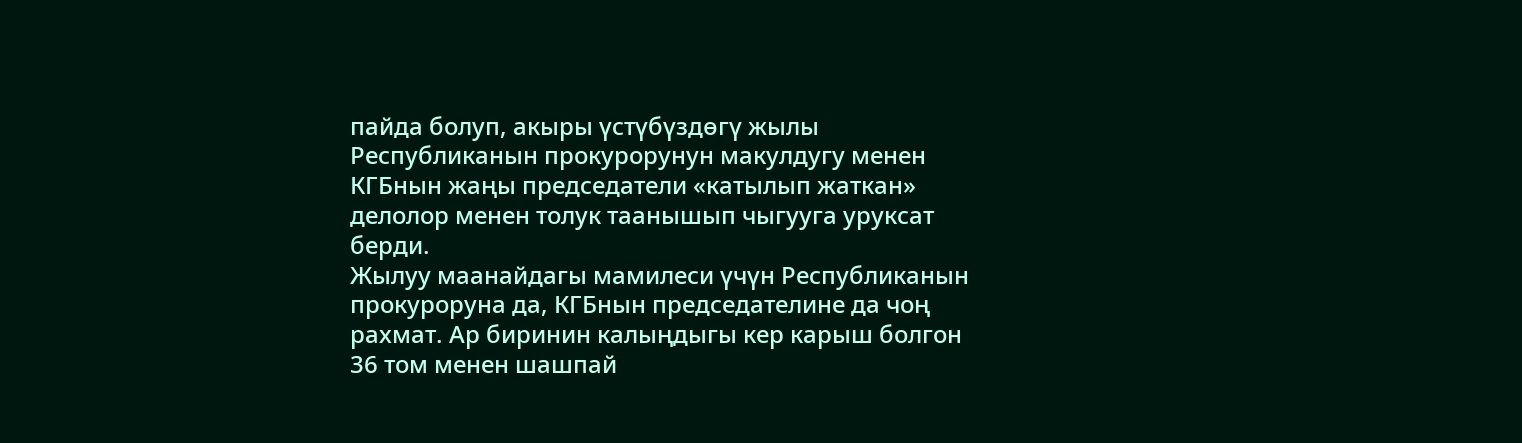пайда болуп, акыры үстүбүздөгү жылы Республиканын прокурорунун макулдугу менен КГБнын жаңы председатели «катылып жаткан» делолор менен толук таанышып чыгууга уруксат берди.
Жылуу маанайдагы мамилеси үчүн Республиканын прокуроруна да, КГБнын председателине да чоң рахмат. Ар биринин калыңдыгы кер карыш болгон 36 том менен шашпай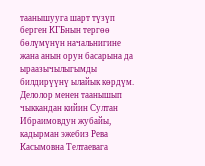таанышууга шарт түзүп берген КГБнын тергөө бөлүмүнүн начальнигине жана анын орун басарына да ыраазычылыгымды билдирүүнү ылайык көрдүм.
Делолор менен таанышып чыккандан кийин Султан Ибраимовдун жубайы, кадырман эжебиз Рева Касымовна Телтаевага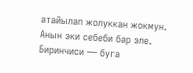атайылап жолуккан жокмун. Анын эки себеби бар эле. Биринчиси — буга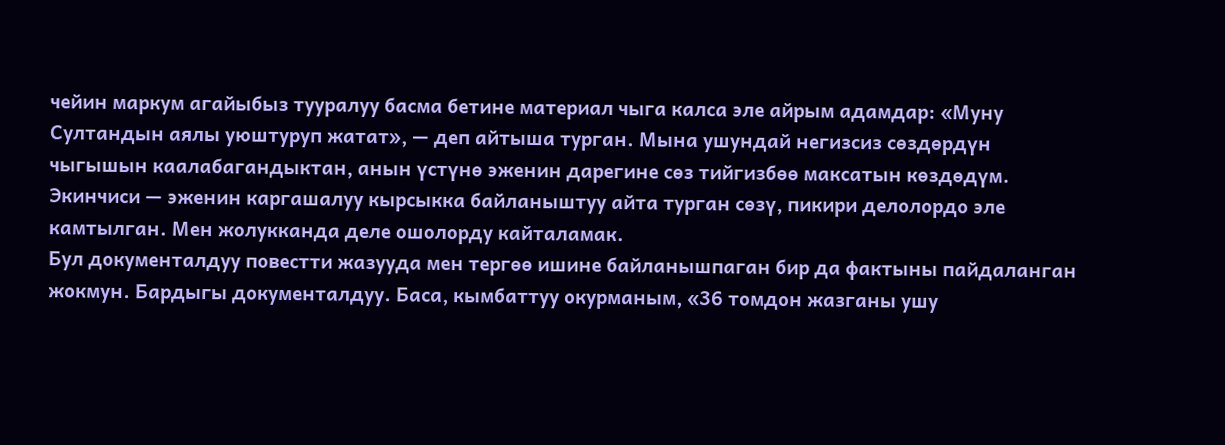чейин маркум агайыбыз тууралуу басма бетине материал чыга калса эле айрым адамдар: «Муну Султандын аялы уюштуруп жатат», — деп айтыша турган. Мына ушундай негизсиз сөздөрдүн чыгышын каалабагандыктан, анын үстүнө эженин дарегине сөз тийгизбөө максатын көздөдүм. Экинчиси — эженин каргашалуу кырсыкка байланыштуу айта турган сөзү, пикири делолордо эле камтылган. Мен жолукканда деле ошолорду кайталамак.
Бул документалдуу повестти жазууда мен тергөө ишине байланышпаган бир да фактыны пайдаланган жокмун. Бардыгы документалдуу. Баса, кымбаттуу окурманым, «36 томдон жазганы ушу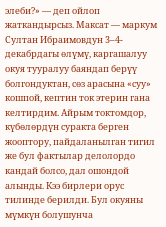элеби?» — деп ойлоп жаткандырсыз. Максат — маркум Султан Ибраимовдун 3–4-декабрдагы өлүмү, каргашалуу окуя тууралуу баяндап берүү болгондуктан, сөз арасына «суу» кошпой, кептин ток этерин гана келтирдим. Айрым токтомдор, күбөлөрдүн суракта берген жооптору, пайдаланылган тигил же бул фактылар делолордо кандай болсо, дал ошондой алынды. Кээ бирлери орус тилинде берилди. Бул окуяны мүмкүн болушунча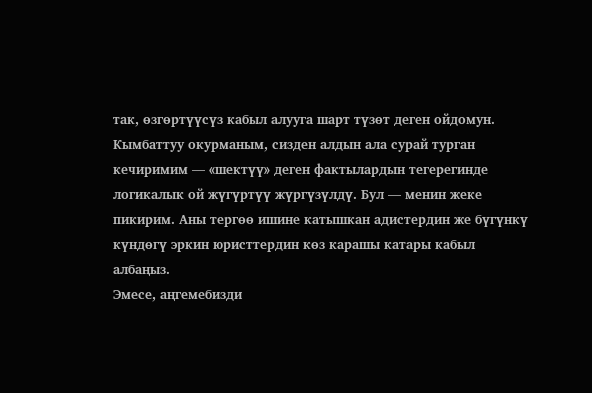так, өзгөртүүсүз кабыл алууга шарт түзөт деген ойдомун.
Кымбаттуу окурманым, сизден алдын ала сурай турган кечиримим — «шектүү» деген фактылардын тегерегинде логикалык ой жүгүртүү жүргүзүлдү. Бул — менин жеке пикирим. Аны тергөө ишине катышкан адистердин же бүгүнкү күндөгү эркин юристтердин көз карашы катары кабыл албаңыз.
Эмесе, аңгемебизди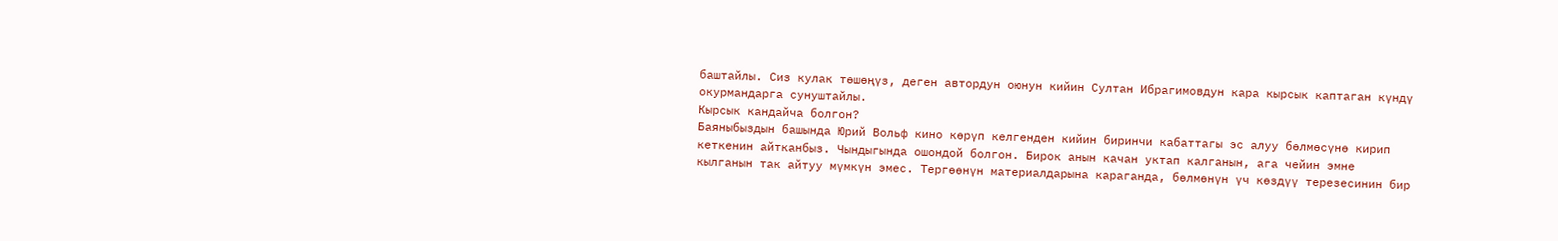баштайлы. Сиз кулак төшөңүз, деген автордун оюнун кийин Султан Ибрагимовдун кара кырсык каптаган күндү окурмандарга сунуштайлы.
Кырсык кандайча болгон?
Баяныбыздын башында Юрий Вольф кино көрүп келгенден кийин биринчи кабаттагы эс алуу бөлмөсүнө кирип кеткенин айтканбыз. Чындыгында ошондой болгон. Бирок анын качан уктап калганын, ага чейин эмне кылганын так айтуу мүмкүн эмес. Тергөөнүн материалдарына караганда, бөлмөнүн үч көздүү терезесинин бир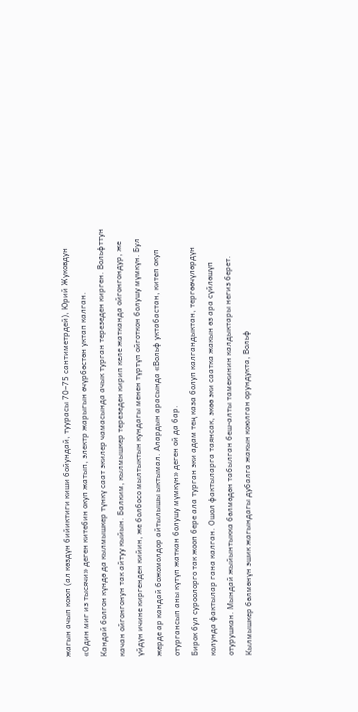жагын ачып коюп (ал көздүн бийиктиги киши бойундай, туурасы 70–75 сантиметрдей), Юрий Жуковдун «Один миг из тысячи» деген китебин окуп жатып, электр жарыгын өчүрбөстөн уктап калган.
Кандай болгон күндө да кылмышкер түнкү саат экилер чамасында ачык турган терезеден кирген. Вольфттун качан ойгонгонун так айтуу кыйын. Балким, кылмышкер терезеден кирип келе жатканда ойгонгондур, же үйдүн ичине киргенден кийин, же болбосо мылтыктын кундагы менен түртүп ойготкон болушу мүмкүн. Бул жерде ар кандай божомолдор айтылышы ыктымал. Алардын арасында «Вольф уктабастан, китеп окуп отургансып аны күтүп жаткан болушу мүмкүн» деген ой да бар.
Бирок бул суроолорго так жооп бере ала турган эки адам тең каза болуп калгандыктан, тергөөчүлөрдүн колунда фактылар гана калган. Ошол фактыларга таянсак, экөө эки саатка жакын өз ара сүйлөшүп отурушкан. Мындай жыйынтыкка бөлмөдөн табылган беш-алты тамекинин калдыктары негиз берет. Кылмышкер бөлмөнүн эшик жагындагы дубалга жакын коюлган орундукта, Вольф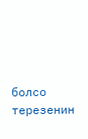болсо терезенин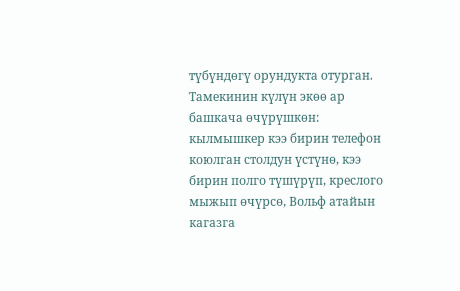түбүндөгү орундукта отурган. Тамекинин күлүн экөө ар башкача өчүрүшкөн: кылмышкер кээ бирин телефон коюлган столдун үстүнө, кээ бирин полго түшүрүп, креслого мыжып өчүрсө, Вольф атайын кагазга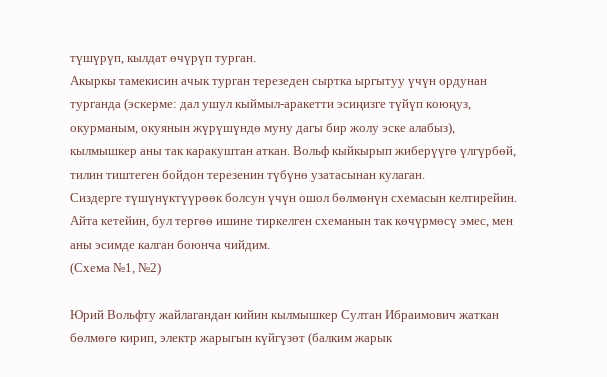түшүрүп, кылдат өчүрүп турган.
Акыркы тамекисин ачык турган терезеден сыртка ыргытуу үчүн ордунан турганда (эскерме: дал ушул кыймыл-аракетти эсиңизге түйүп коюңуз, окурманым, окуянын жүрүшүндө муну дагы бир жолу эске алабыз), кылмышкер аны так каракуштан аткан. Вольф кыйкырып жиберүүгө үлгүрбөй, тилин тиштеген бойдон терезенин түбүнө узатасынан кулаган.
Сиздерге түшүнүктүүрөөк болсун үчүн ошол бөлмөнүн схемасын келтирейин. Айта кетейин, бул тергөө ишине тиркелген схеманын так көчүрмөсү эмес, мен аны эсимде калган боюнча чийдим.
(Схема №1, №2)

Юрий Вольфту жайлагандан кийин кылмышкер Султан Ибраимович жаткан бөлмөгө кирип, электр жарыгын күйгүзөт (балким жарык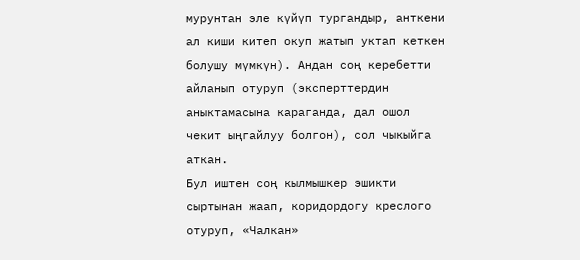мурунтан эле күйүп тургандыр, анткени ал киши китеп окуп жатып уктап кеткен болушу мүмкүн). Андан соң керебетти айланып отуруп (эксперттердин аныктамасына караганда, дал ошол чекит ыңгайлуу болгон), сол чыкыйга аткан.
Бул иштен соң кылмышкер эшикти сыртынан жаап, коридордогу креслого отуруп, «Чалкан»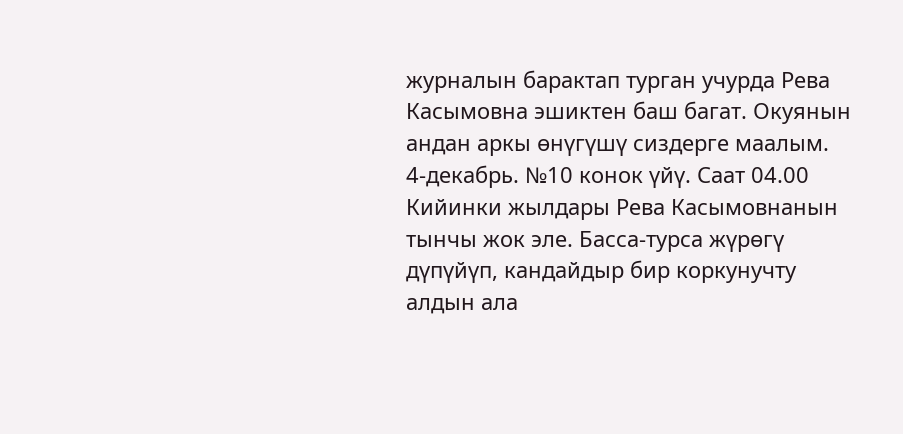журналын барактап турган учурда Рева Касымовна эшиктен баш багат. Окуянын андан аркы өнүгүшү сиздерге маалым.
4-декабрь. №10 конок үйү. Саат 04.00
Кийинки жылдары Рева Касымовнанын тынчы жок эле. Басса-турса жүрөгү дүпүйүп, кандайдыр бир коркунучту алдын ала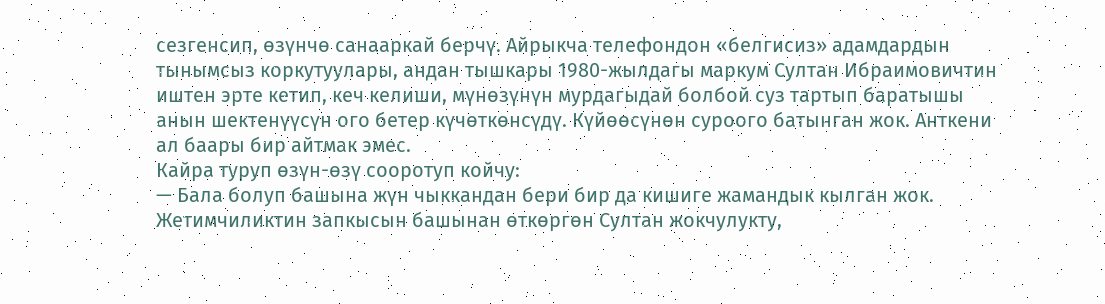сезгенсип, өзүнчө санааркай берчү. Айрыкча телефондон «белгисиз» адамдардын тынымсыз коркутуулары, андан тышкары 1980-жылдагы маркум Султан Ибраимовичтин иштен эрте кетип, кеч келиши, мүнөзүнүн мурдагыдай болбой суз тартып баратышы анын шектенүүсүн ого бетер күчөткөнсүдү. Күйөөсүнөн суроого батынган жок. Анткени ал баары бир айтмак эмес.
Кайра туруп өзүн-өзү сооротуп койчу:
— Бала болуп башына жүн чыккандан бери бир да кишиге жамандык кылган жок. Жетимчиликтин запкысын башынан өткөргөн Султан жокчулукту,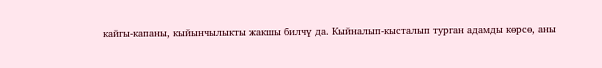кайгы-капаны, кыйынчылыкты жакшы билчү да. Кыйналып-кысталып турган адамды көрсө, аны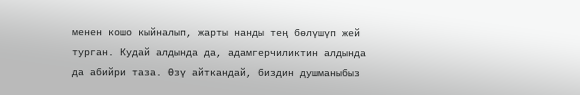менен кошо кыйналып, жарты нанды тең бөлүшүп жей турган. Кудай алдында да, адамгерчиликтин алдында да абийри таза. Өзү айткандай, биздин душманыбыз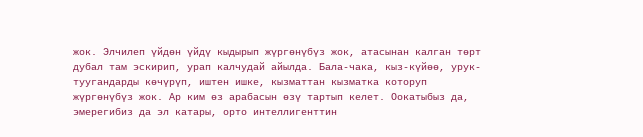жок. Элчилеп үйдөн үйдү кыдырып жүргөнүбүз жок, атасынан калган төрт дубал там эскирип, урап калчудай айылда. Бала-чака, кыз-күйөө, урук-туугандарды көчүрүп, иштен ишке, кызматтан кызматка которуп жүргөнүбүз жок. Ар ким өз арабасын өзү тартып келет. Оокатыбыз да, эмерегибиз да эл катары, орто интеллигенттин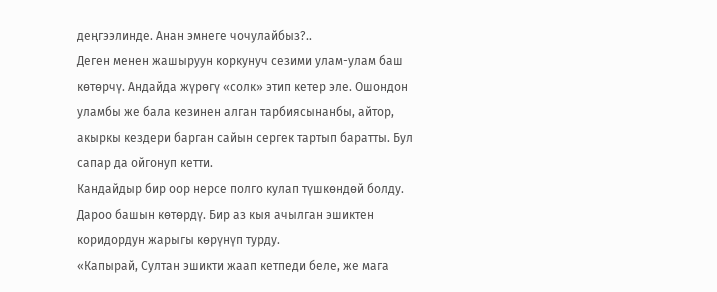деңгээлинде. Анан эмнеге чочулайбыз?..
Деген менен жашыруун коркунуч сезими улам-улам баш көтөрчү. Андайда жүрөгү «солк» этип кетер эле. Ошондон уламбы же бала кезинен алган тарбиясынанбы, айтор, акыркы кездери барган сайын сергек тартып баратты. Бул сапар да ойгонуп кетти.
Кандайдыр бир оор нерсе полго кулап түшкөндөй болду. Дароо башын көтөрдү. Бир аз кыя ачылган эшиктен коридордун жарыгы көрүнүп турду.
«Капырай, Султан эшикти жаап кетпеди беле, же мага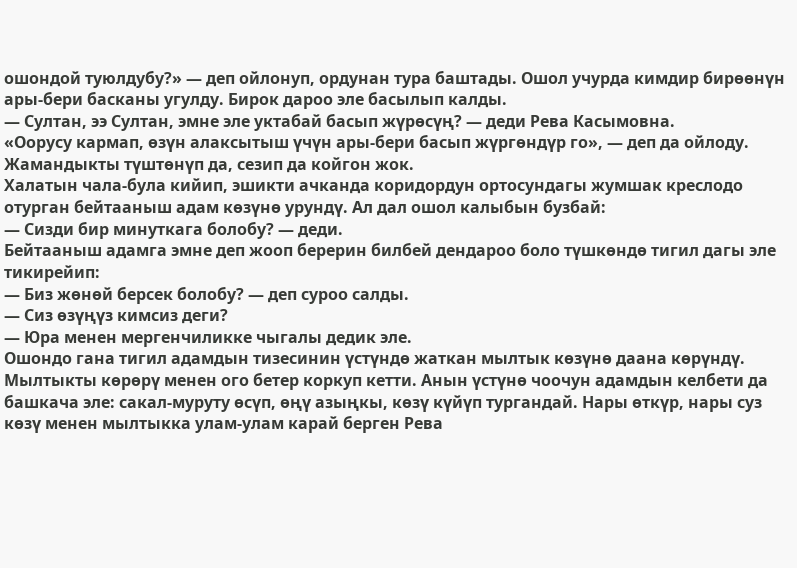ошондой туюлдубу?» — деп ойлонуп, ордунан тура баштады. Ошол учурда кимдир бирөөнүн ары-бери басканы угулду. Бирок дароо эле басылып калды.
— Султан, ээ Султан, эмне эле уктабай басып жүрөсүң? — деди Рева Касымовна.
«Оорусу кармап, өзүн алаксытыш үчүн ары-бери басып жүргөндүр го», — деп да ойлоду. Жамандыкты түштөнүп да, сезип да койгон жок.
Халатын чала-була кийип, эшикти ачканда коридордун ортосундагы жумшак креслодо отурган бейтааныш адам көзүнө урундү. Ал дал ошол калыбын бузбай:
— Сизди бир минуткага болобу? — деди.
Бейтааныш адамга эмне деп жооп берерин билбей дендароо боло түшкөндө тигил дагы эле тикирейип:
— Биз жөнөй берсек болобу? — деп суроо салды.
— Сиз өзүңүз кимсиз деги?
— Юра менен мергенчиликке чыгалы дедик эле.
Ошондо гана тигил адамдын тизесинин үстүндө жаткан мылтык көзүнө даана көрүндү. Мылтыкты көрөрү менен ого бетер коркуп кетти. Анын үстүнө чоочун адамдын келбети да башкача эле: сакал-муруту өсүп, өңү азыңкы, көзү күйүп тургандай. Нары өткүр, нары суз көзү менен мылтыкка улам-улам карай берген Рева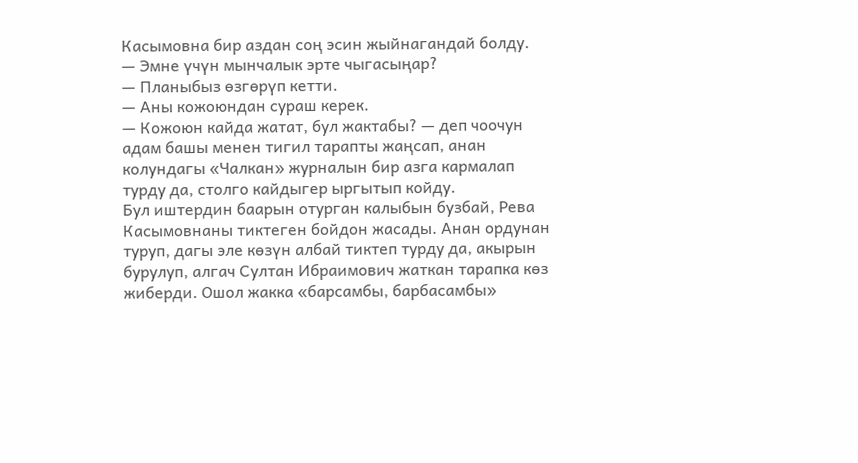Касымовна бир аздан соң эсин жыйнагандай болду.
— Эмне үчүн мынчалык эрте чыгасыңар?
— Планыбыз өзгөрүп кетти.
— Аны кожоюндан сураш керек.
— Кожоюн кайда жатат, бул жактабы? — деп чоочун адам башы менен тигил тарапты жаңсап, анан колундагы «Чалкан» журналын бир азга кармалап турду да, столго кайдыгер ыргытып койду.
Бул иштердин баарын отурган калыбын бузбай, Рева Касымовнаны тиктеген бойдон жасады. Анан ордунан туруп, дагы эле көзүн албай тиктеп турду да, акырын бурулуп, алгач Султан Ибраимович жаткан тарапка көз жиберди. Ошол жакка «барсамбы, барбасамбы»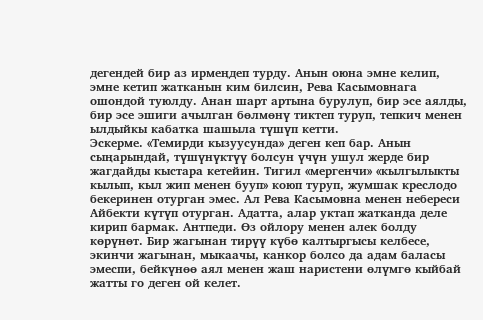дегендей бир аз ирмеңдеп турду. Анын оюна эмне келип, эмне кетип жатканын ким билсин, Рева Касымовнага ошондой туюлду. Анан шарт артына бурулуп, бир эсе аялды, бир эсе эшиги ачылган бөлмөнү тиктеп туруп, тепкич менен ылдыйкы кабатка шашыла түшүп кетти.
Эскерме. «Темирди кызуусунда» деген кеп бар. Анын сыңарындай, түшүнүктүү болсун үчүн ушул жерде бир жагдайды кыстара кетейин. Тигил «мергенчи» «кылгылыкты кылып, кыл жип менен бууп» коюп туруп, жумшак креслодо бекеринен отурган эмес. Ал Рева Касымовна менен небереси Айбекти күтүп отурган. Адатта, алар уктап жатканда деле кирип бармак. Антпеди. Өз ойлору менен алек болду көрүнөт. Бир жагынан тирүү күбө калтыргысы келбесе, экинчи жагынан, мыкаачы, канкор болсо да адам баласы эмеспи, бейкүнөө аял менен жаш наристени өлүмгө кыйбай жатты го деген ой келет.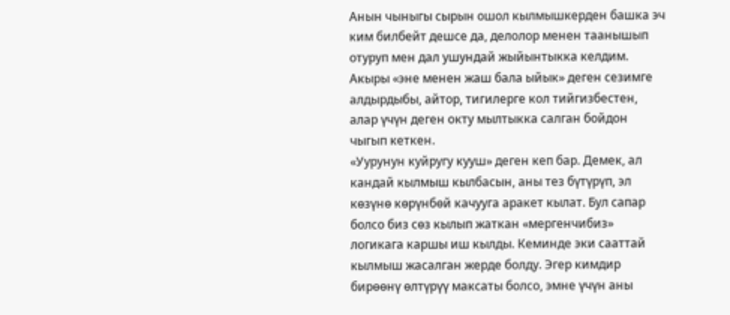Анын чыныгы сырын ошол кылмышкерден башка эч ким билбейт дешсе да, делолор менен таанышып отуруп мен дал ушундай жыйынтыкка келдим. Акыры «эне менен жаш бала ыйык» деген сезимге алдырдыбы, айтор, тигилерге кол тийгизбестен, алар үчүн деген окту мылтыкка салган бойдон чыгып кеткен.
«Уурунун куйругу кууш» деген кеп бар. Демек, ал кандай кылмыш кылбасын, аны тез бүтүрүп, эл көзүнө көрүнбөй качууга аракет кылат. Бул сапар болсо биз сөз кылып жаткан «мергенчибиз» логикага каршы иш кылды. Кеминде эки сааттай кылмыш жасалган жерде болду. Эгер кимдир бирөөнү өлтүрүү максаты болсо, эмне үчүн аны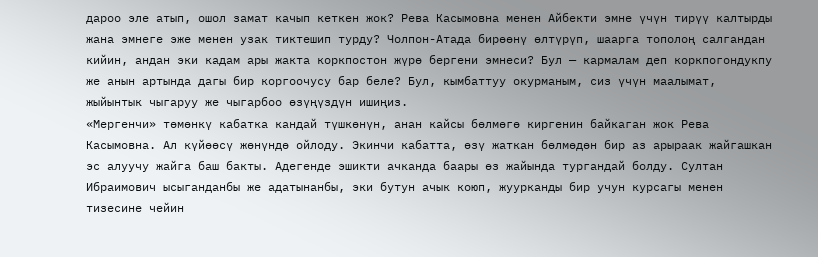дароо эле атып, ошол замат качып кеткен жок? Рева Касымовна менен Айбекти эмне үчүн тирүү калтырды жана эмнеге эже менен узак тиктешип турду? Чолпон-Атада бирөөнү өлтүрүп, шаарга тополоң салгандан кийин, андан эки кадам ары жакта коркпостон жүрө бергени эмнеси? Бул — кармалам деп коркпогондукпу же анын артында дагы бир коргоочусу бар беле? Бул, кымбаттуу окурманым, сиз үчүн маалымат, жыйынтык чыгаруу же чыгарбоо өзүңүздүн ишиңиз.
«Мергенчи» төмөнкү кабатка кандай түшкөнүн, анан кайсы бөлмөгө киргенин байкаган жок Рева Касымовна. Ал күйөөсү жөнүндө ойлоду. Экинчи кабатта, өзү жаткан бөлмөдөн бир аз арыраак жайгашкан эс алуучу жайга баш бакты. Адегенде эшикти ачканда баары өз жайында тургандай болду. Султан Ибраимович ысыганданбы же адатынанбы, эки бутун ачык коюп, жуурканды бир учун курсагы менен тизесине чейин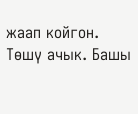жаап койгон. Төшү ачык. Башы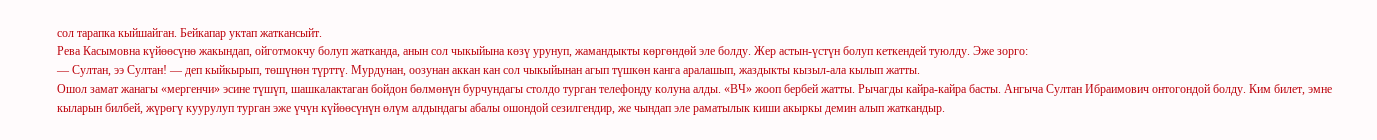сол тарапка кыйшайган. Бейкапар уктап жаткансыйт.
Рева Касымовна күйөөсүнө жакындап, ойготмокчу болуп жатканда, анын сол чыкыйына көзү урунуп, жамандыкты көргөндөй эле болду. Жер астын-үстүн болуп кеткендей туюлду. Эже зорго:
— Султан, ээ Султан! — деп кыйкырып, төшүнөн түрттү. Мурдунан, оозунан аккан кан сол чыкыйынан агып түшкөн канга аралашып, жаздыкты кызыл-ала кылып жатты.
Ошол замат жанагы «мергенчи» эсине түшүп, шашкалактаган бойдон бөлмөнүн бурчундагы столдо турган телефонду колуна алды. «ВЧ» жооп бербей жатты. Рычагды кайра-кайра басты. Ангыча Султан Ибраимович онтогондой болду. Ким билет, эмне кыларын билбей, жүрөгү куурулуп турган эже үчүн күйөөсүнүн өлүм алдындагы абалы ошондой сезилгендир, же чындап эле раматылык киши акыркы демин алып жаткандыр.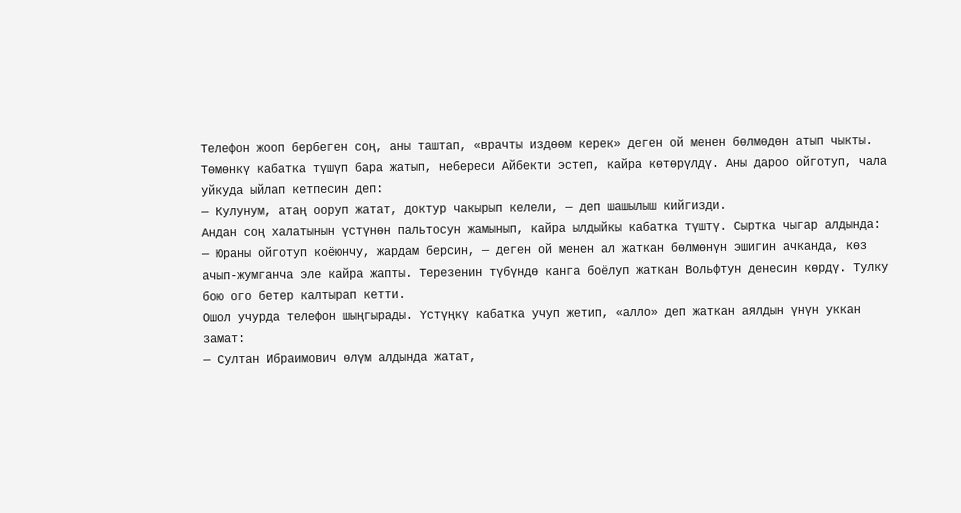Телефон жооп бербеген соң, аны таштап, «врачты издөөм керек» деген ой менен бөлмөдөн атып чыкты. Төмөнкү кабатка түшүп бара жатып, небереси Айбекти эстеп, кайра көтөрүлдү. Аны дароо ойготуп, чала уйкуда ыйлап кетпесин деп:
— Кулунум, атаң ооруп жатат, доктур чакырып келели, — деп шашылыш кийгизди.
Андан соң халатынын үстүнөн пальтосун жамынып, кайра ылдыйкы кабатка түштү. Сыртка чыгар алдында:
— Юраны ойготуп коёюнчу, жардам берсин, — деген ой менен ал жаткан бөлмөнүн эшигин ачканда, көз ачып-жумганча эле кайра жапты. Терезенин түбүндө канга боёлуп жаткан Вольфтун денесин көрдү. Тулку бою ого бетер калтырап кетти.
Ошол учурда телефон шыңгырады. Үстүңкү кабатка учуп жетип, «алло» деп жаткан аялдын үнүн уккан замат:
— Султан Ибраимович өлүм алдында жатат,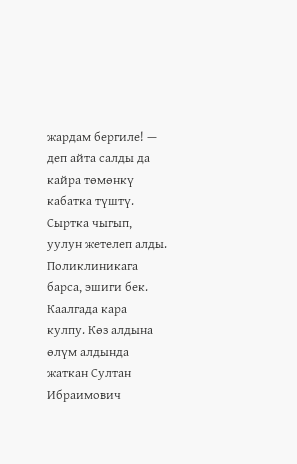жардам бергиле! — деп айта салды да кайра төмөнкү кабатка түштү. Сыртка чыгып, уулун жетелеп алды.
Поликлиникага барса, эшиги бек. Каалгада кара кулпу. Көз алдына өлүм алдында жаткан Султан Ибраимович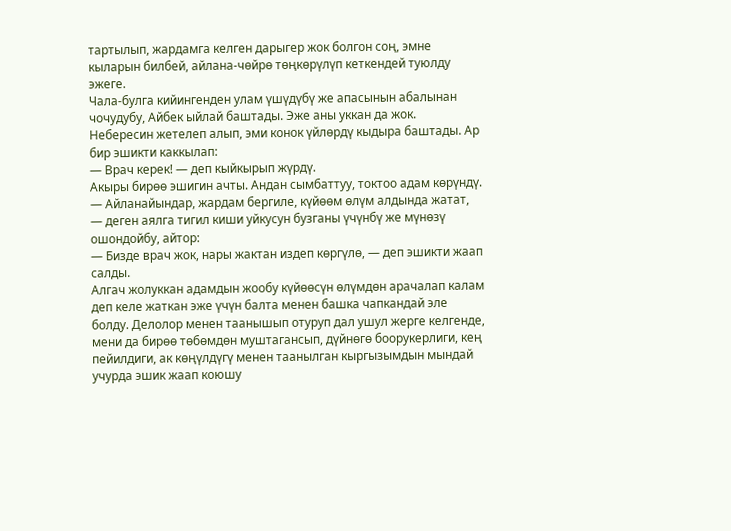тартылып, жардамга келген дарыгер жок болгон соң, эмне кыларын билбей, айлана-чөйрө төңкөрүлүп кеткендей туюлду эжеге.
Чала-булга кийингенден улам үшүдүбү же апасынын абалынан чочудубу, Айбек ыйлай баштады. Эже аны уккан да жок. Небересин жетелеп алып, эми конок үйлөрдү кыдыра баштады. Ар бир эшикти каккылап:
— Врач керек! — деп кыйкырып жүрдү.
Акыры бирөө эшигин ачты. Андан сымбаттуу, токтоо адам көрүндү.
— Айланайындар, жардам бергиле, күйөөм өлүм алдында жатат, — деген аялга тигил киши уйкусун бузганы үчүнбү же мүнөзү ошондойбу, айтор:
— Бизде врач жок, нары жактан издеп көргүлө, — деп эшикти жаап салды.
Алгач жолуккан адамдын жообу күйөөсүн өлүмдөн арачалап калам деп келе жаткан эже үчүн балта менен башка чапкандай эле болду. Делолор менен таанышып отуруп дал ушул жерге келгенде, мени да бирөө төбөмдөн муштагансып, дүйнөгө боорукерлиги, кең пейилдиги, ак көңүлдүгү менен таанылган кыргызымдын мындай учурда эшик жаап коюшу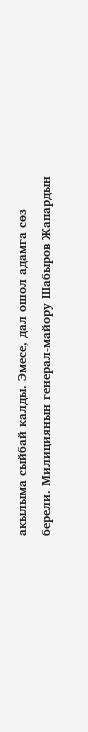акылыма сыйбай калды. Эмесе, дал ошол адамга сөз берели. Милициянын генерал-майору Шабыров Жапардын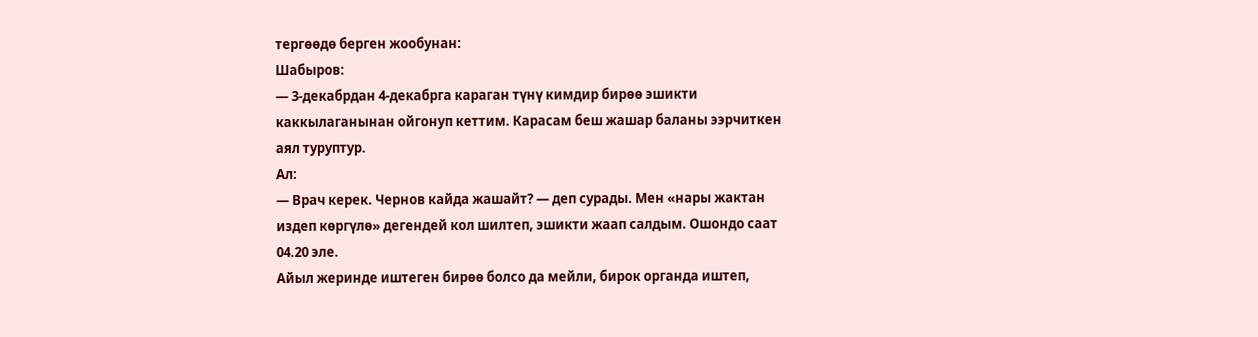тергөөдө берген жообунан:
Шабыров:
— 3-декабрдан 4-декабрга караган түнү кимдир бирөө эшикти каккылаганынан ойгонуп кеттим. Карасам беш жашар баланы ээрчиткен аял туруптур.
Ал:
— Врач керек. Чернов кайда жашайт? — деп сурады. Мен «нары жактан издеп көргүлө» дегендей кол шилтеп, эшикти жаап салдым. Ошондо саат 04.20 эле.
Айыл жеринде иштеген бирөө болсо да мейли, бирок органда иштеп,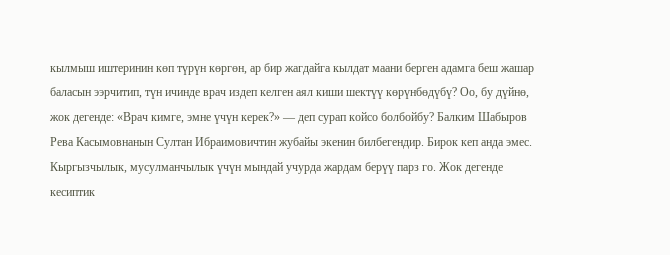кылмыш иштеринин көп түрүн көргөн, ар бир жагдайга кылдат маани берген адамга беш жашар баласын ээрчитип, түн ичинде врач издеп келген аял киши шектүү көрүнбөдүбү? Оо, бу дүйнө, жок дегенде: «Врач кимге, эмне үчүн керек?» — деп сурап койсо болбойбу? Балким Шабыров Рева Касымовнанын Султан Ибраимовичтин жубайы экенин билбегендир. Бирок кеп анда эмес. Кыргызчылык, мусулманчылык үчүн мындай учурда жардам берүү парз го. Жок дегенде кесиптик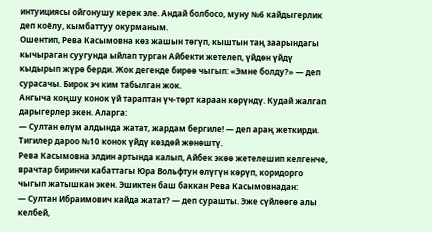интуициясы ойгонушу керек эле. Андай болбосо, муну №6 кайдыгерлик деп коёлу, кымбаттуу окурманым.
Ошентип, Рева Касымовна көз жашын төгүп, кыштын таң заарындагы кычыраган суугунда ыйлап турган Айбекти жетелеп, үйдөн үйдү кыдырып жүрө берди. Жок дегенде бирөө чыгып: «Эмне болду?» — деп сурасачы. Бирок эч ким табылган жок.
Ангыча коңшу конок үй тараптан үч-төрт караан көрүндү. Кудай жалгап дарыгерлер экен. Аларга:
— Султан өлүм алдында жатат, жардам бергиле! — деп араң жеткирди. Тигилер дароо №10 конок үйдү көздөй жөнөштү.
Рева Касымовна элдин артында калып, Айбек экөө жетелешип келгенче, врачтар биринчи кабаттагы Юра Вольфтун өлүгүн көрүп, коридорго чыгып жатышкан экен. Эшиктен баш баккан Рева Касымовнадан:
— Султан Ибраимович кайда жатат? — деп сурашты. Эже сүйлөөгө алы келбей,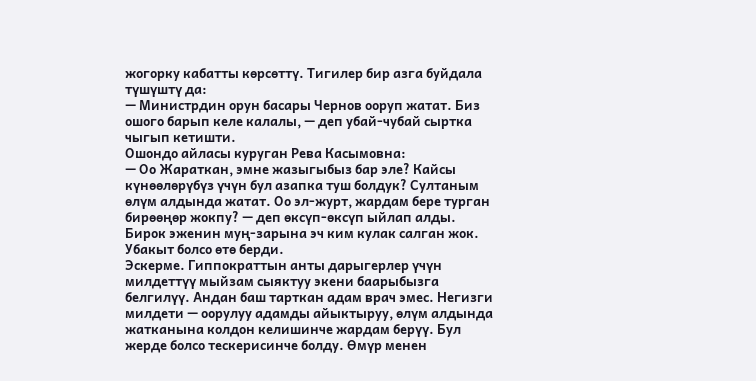жогорку кабатты көрсөттү. Тигилер бир азга буйдала түшүштү да:
— Министрдин орун басары Чернов ооруп жатат. Биз ошого барып келе калалы, — деп убай-чубай сыртка чыгып кетишти.
Ошондо айласы куруган Рева Касымовна:
— Оо Жараткан, эмне жазыгыбыз бар эле? Кайсы күнөөлөрүбүз үчүн бул азапка туш болдук? Султаным өлүм алдында жатат. Оо эл-журт, жардам бере турган бирөөңөр жокпу? — деп өксүп-өксүп ыйлап алды.
Бирок эженин муң-зарына эч ким кулак салган жок. Убакыт болсо өтө берди.
Эскерме. Гиппократтын анты дарыгерлер үчүн милдеттүү мыйзам сыяктуу экени баарыбызга белгилүү. Андан баш тарткан адам врач эмес. Негизги милдети — оорулуу адамды айыктыруу, өлүм алдында жатканына колдон келишинче жардам берүү. Бул жерде болсо тескерисинче болду. Өмүр менен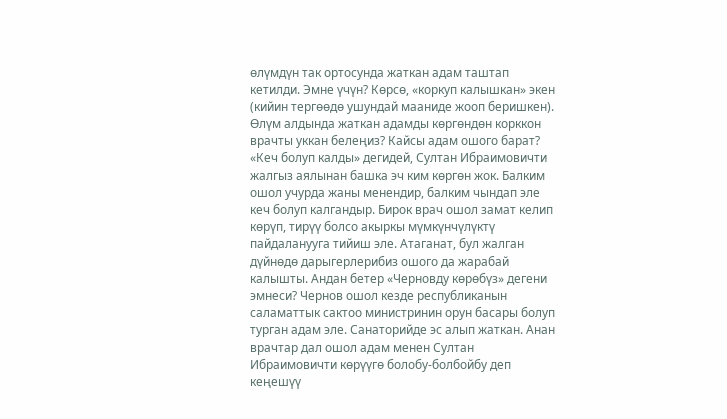өлүмдүн так ортосунда жаткан адам таштап кетилди. Эмне үчүн? Көрсө, «коркуп калышкан» экен (кийин тергөөдө ушундай мааниде жооп беришкен). Өлүм алдында жаткан адамды көргөндөн корккон врачты уккан белеңиз? Кайсы адам ошого барат? «Кеч болуп калды» дегидей, Султан Ибраимовичти жалгыз аялынан башка эч ким көргөн жок. Балким ошол учурда жаны менендир, балким чындап эле кеч болуп калгандыр. Бирок врач ошол замат келип көрүп, тирүү болсо акыркы мүмкүнчүлүктү пайдаланууга тийиш эле. Атаганат, бул жалган дүйнөдө дарыгерлерибиз ошого да жарабай калышты. Андан бетер «Черновду көрөбүз» дегени эмнеси? Чернов ошол кезде республиканын саламаттык сактоо министринин орун басары болуп турган адам эле. Санаторийде эс алып жаткан. Анан врачтар дал ошол адам менен Султан Ибраимовичти көрүүгө болобу-болбойбу деп кеңешүү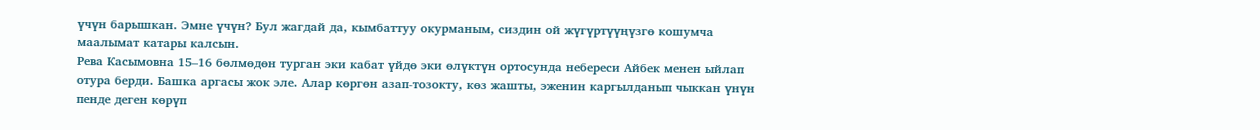үчүн барышкан. Эмне үчүн? Бул жагдай да, кымбаттуу окурманым, сиздин ой жүгүртүүңүзгө кошумча маалымат катары калсын.
Рева Касымовна 15–16 бөлмөдөн турган эки кабат үйдө эки өлүктүн ортосунда небереси Айбек менен ыйлап отура берди. Башка аргасы жок эле. Алар көргөн азап-тозокту, көз жашты, эженин каргылданып чыккан үнүн пенде деген көрүп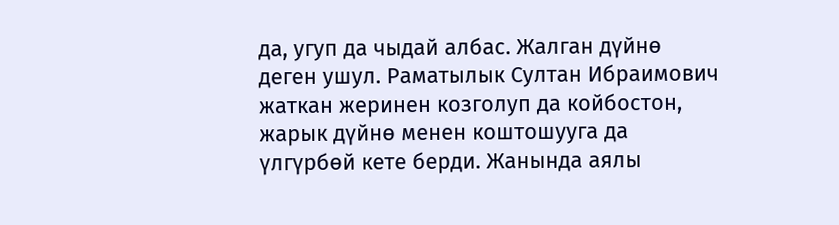да, угуп да чыдай албас. Жалган дүйнө деген ушул. Раматылык Султан Ибраимович жаткан жеринен козголуп да койбостон, жарык дүйнө менен коштошууга да үлгүрбөй кете берди. Жанында аялы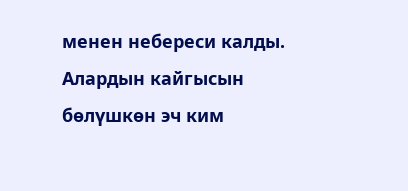менен небереси калды. Алардын кайгысын бөлүшкөн эч ким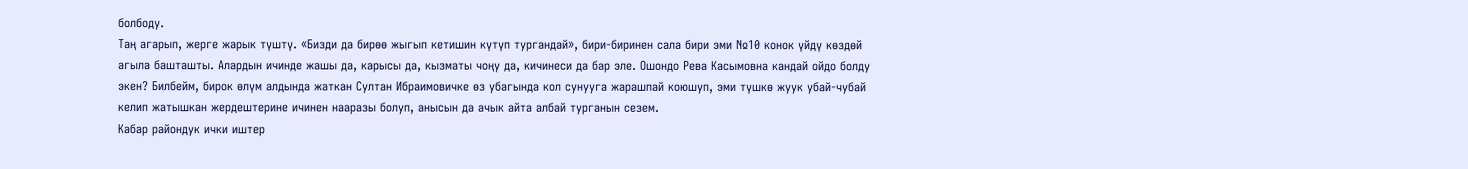болбоду.
Таң агарып, жерге жарык түштү. «Бизди да бирөө жыгып кетишин күтүп тургандай», бири-биринен сала бири эми №10 конок үйдү көздөй агыла башташты. Алардын ичинде жашы да, карысы да, кызматы чоңу да, кичинеси да бар эле. Ошондо Рева Касымовна кандай ойдо болду экен? Билбейм, бирок өлүм алдында жаткан Султан Ибраимовичке өз убагында кол сунууга жарашпай коюшуп, эми түшкө жуук убай-чубай келип жатышкан жердештерине ичинен нааразы болуп, анысын да ачык айта албай турганын сезем.
Кабар райондук ички иштер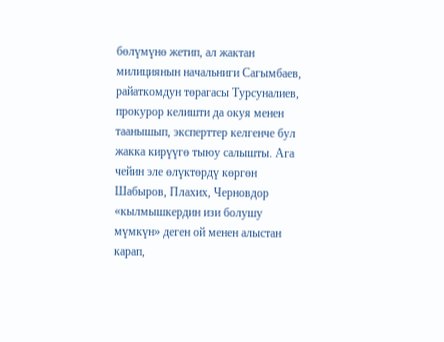бөлүмүнө жетип, ал жактан милициянын начальниги Сагымбаев, райаткомдун төрагасы Турсуналиев, прокурор келишти да окуя менен таанышып, эксперттер келгенче бул жакка кирүүгө тыюу салышты. Ага чейин эле өлүктөрдү көргөн Шабыров, Плахих, Черновдор «кылмышкердин изи болушу мүмкүн» деген ой менен алыстан карап,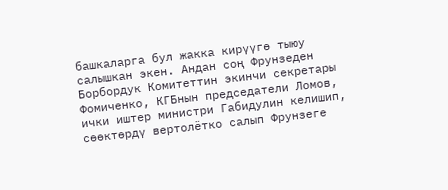башкаларга бул жакка кирүүгө тыюу салышкан экен. Андан соң Фрунзеден Борбордук Комитеттин экинчи секретары Фомиченко, КГБнын председатели Ломов, ички иштер министри Габидулин келишип, сөөктөрдү вертолётко салып Фрунзеге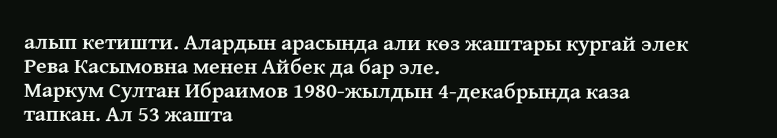алып кетишти. Алардын арасында али көз жаштары кургай элек Рева Касымовна менен Айбек да бар эле.
Маркум Султан Ибраимов 1980-жылдын 4-декабрында каза тапкан. Ал 53 жашта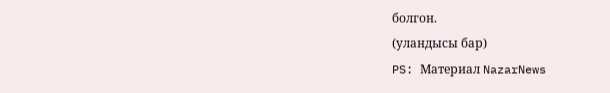болгон.
(уландысы бар)
PS: Материал NazarNews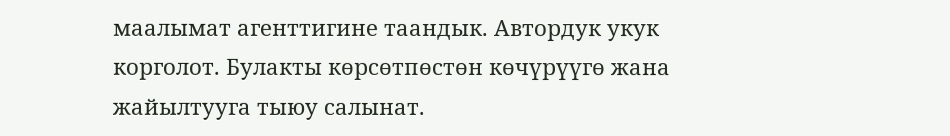маалымат агенттигине таандык. Автордук укук корголот. Булакты көрсөтпөстөн көчүрүүгө жана жайылтууга тыюу салынат.